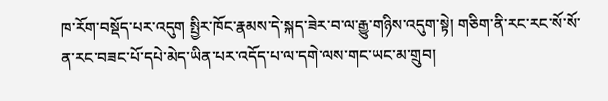ཁ་རོག་བསྡོད་པར་འདུག སྤྱིར་ཁོང་རྣམས་དེ་སྐད་ཟེར་བ་ལ་རྒྱུ་གཉིས་འདུག་སྟེ། གཅིག་ནི་རང་རང་སོ་སོ་ན་རང་བཟང་པོ་དཔེ་མེད་ཡིན་པར་འདོད་པ་ལ་དགེ་ལས་གང་ཡང་མ་གྲུབ།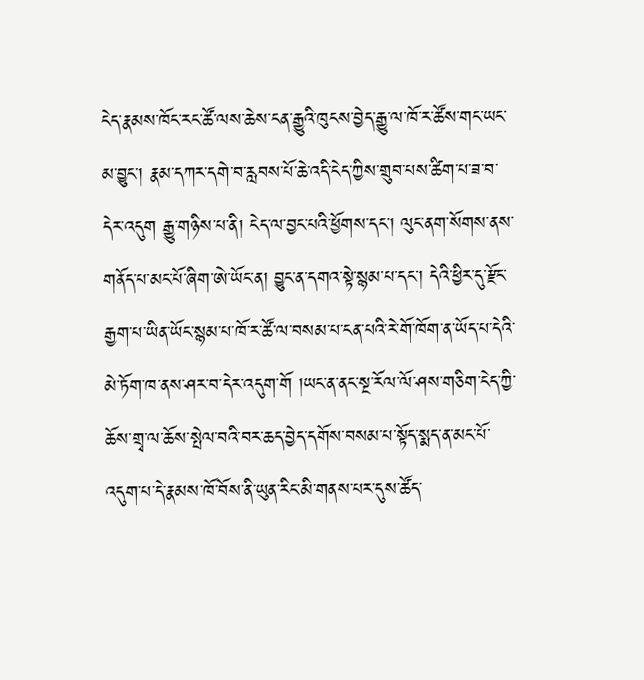ངེད་རྣམས་ཁོང་རང་ཚོ་ལས་ཆེས་ངན་རྒྱུའི་ཁུངས་བྱེད་རྒྱུ་ལ་ཁོ་ར་ཚོས་གང་ཡང་མ་བྱུང་། རྣམ་དཀར་དགེ་བ་རླབས་པོ་ཆེ་འདི་ངེད་ཀྱིས་གྲུབ་པས་ཚིག་པ་ཟ་བ་དེར་འདུག རྒྱུ་གཉིས་པ་ནི། ངེད་ལ་བྱང་པའི་ཕྱོགས་དང་། ལུང་ནག་སོགས་ནས་གནོད་པ་མང་པོ་ཞིག་ཨེ་ཡོང་ན། བྱུང་ན་དགའ་སྟེ་སྙམ་པ་དང་། དེའི་ཕྱིར་དུ་རྫོང་རྒྱག་པ་ཡིན་ཡོང་སྙམ་པ་ཁོ་ར་ཚོ་ལ་བསམ་པ་ངན་པའི་རེ་གོ་ཁོག་ན་ཡོད་པ་དེའི་མེ་ཏོག་ཁ་ནས་ཤར་བ་དེར་འདུག་གོ །ཡང་ན་ནང་སྔ་རོལ་ལོ་ཤས་གཅིག་ངེད་ཀྱི་ཆོས་གྲྭ་ལ་ཆོས་སྤེལ་བའི་བར་ཆད་བྱེད་དགོས་བསམ་པ་སྟོད་སྨད་ན་མང་པོ་འདུག་པ་དེ་རྣམས་ཁོ་བོས་ནི་ཡུན་རིང་མི་གནས་པར་དུས་ཚོད་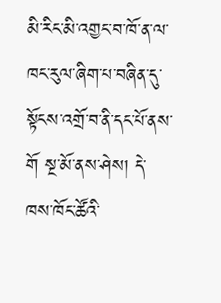མི་རིང་མི་འགྱང་བ་ཁོ་ན་ལ་ཁང་རུལ་ཞིག་པ་བཞིན་དུ་སྟོངས་འགྲོ་བ་ནི་དང་པོ་ནས་གོ སྔ་མོ་ནས་ཤེས། དེ་ཁས་ཁོང་ཚོའི་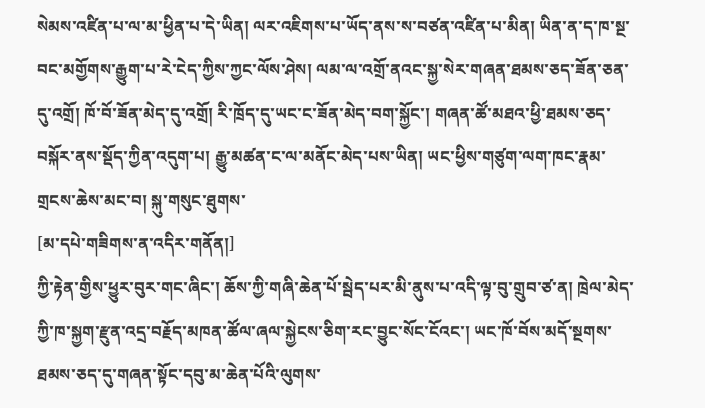སེམས་འཛིན་པ་ལ་མ་ཕྱིན་པ་དེ་ཡིན། ལར་འཇིགས་པ་ཡོད་ནས་ས་བཙན་འཛིན་པ་མིན། ཡིན་ན་ད་ཁ་སྔ་བང་མགྱོགས་རྒྱུག་པ་རེ་ངེད་ཀྱིས་ཀྱང་ལོས་ཤེས། ལམ་ལ་འགྲོ་ནའང་སྐྱ་སེར་གཞན་ཐམས་ཅད་ཟོན་ཅན་དུ་འགྲོ། ཁོ་བོ་ཟོན་མེད་དུ་འགྲོ། རི་ཁྲོད་དུ་ཡང་ང་ཟོན་མེད་བག་སྐྱོང་། གཞན་ཚོ་མཐའ་ཕྱི་ཐམས་ཅད་བསྐོར་ནས་སྡོད་ཀྱིན་འདུག་པ། རྒྱུ་མཚན་ང་ལ་མནོང་མེད་པས་ཡིན། ཡང་ཕྱིས་གཙུག་ལག་ཁང་རྣམ་གྲངས་ཆེས་མང་བ། སྐུ་གསུང་ཐུགས་
[མ་དཔེ་གཟིགས་ན་འདིར་གནོན།]
ཀྱི་རྟེན་གྱིས་ཕྱུར་བུར་གང་ཞིང་། ཆོས་ཀྱི་གཞི་ཆེན་པོ་སྦེད་པར་མི་ནུས་པ་འདི་ལྟ་བུ་གྲུབ་ཙ་ན། ཁྲེལ་མེད་ཀྱི་ཁ་སྐྱག་རྫུན་འདྲ་བརྗོད་མཁན་ཚོལ་ཞལ་སྐྱེངས་ཅིག་རང་བྱུང་སོང་ངོའང་། ཡང་ཁོ་བོས་མདོ་སྔགས་ཐམས་ཅད་དུ་གཞན་སྟོང་དབུ་མ་ཆེན་པོའི་ལུགས་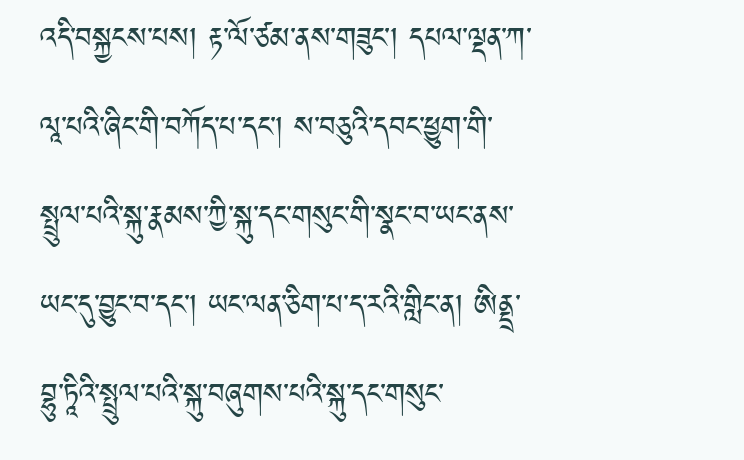འདི་བསྐྱངས་པས། རྟ་ལོ་ཙམ་ནས་གཟུང་། དཔལ་ལྡན་ཀ་ལཱ་པའི་ཞིང་གི་བཀོད་པ་དང་། ས་བཅུའི་དབང་ཕྱུག་གི་སྤྲུལ་པའི་སྐུ་རྣམས་ཀྱི་སྐུ་དང་གསུང་གི་སྣང་བ་ཡང་ནས་ཡང་དུ་བྱུང་བ་དང་། ཡང་ལན་ཅིག་པ་ད་རའི་གླིང་ན། ཨིནྡྲ་བྷུ་ཏཱིའི་སྤྲུལ་པའི་སྐུ་བཞུགས་པའི་སྐུ་དང་གསུང་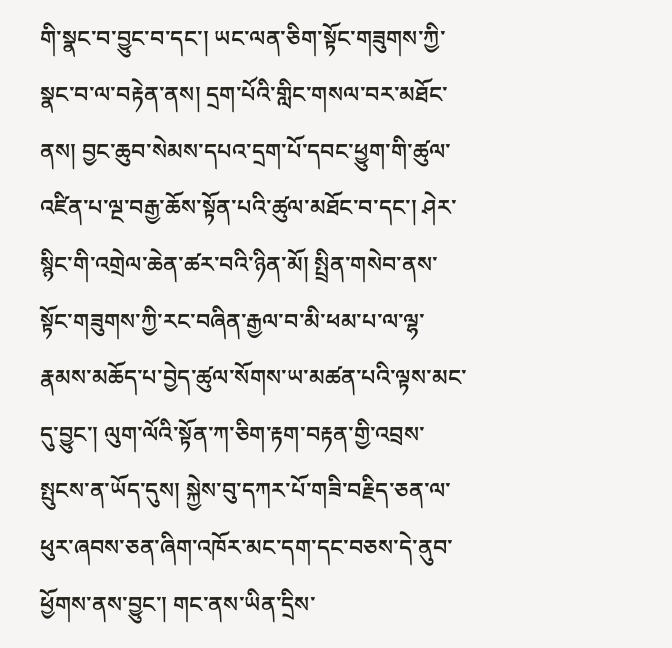གི་སྣང་བ་བྱུང་བ་དང་། ཡང་ལན་ཅིག་སྟོང་གཟུགས་ཀྱི་སྣང་བ་ལ་བརྟེན་ནས། དྲག་པོའི་གླིང་གསལ་བར་མཐོང་ནས། བྱང་ཆུབ་སེམས་དཔའ་དྲག་པོ་དབང་ཕྱུག་གི་ཚུལ་འཛིན་པ་ལྔ་བརྒྱ་ཆོས་སྟོན་པའི་ཚུལ་མཐོང་བ་དང་། ཤེར་སྙིང་གི་འགྲེལ་ཆེན་ཚར་བའི་ཉིན་མོ། སྤྲིན་གསེབ་ནས་སྟོང་གཟུགས་ཀྱི་རང་བཞིན་རྒྱལ་བ་མི་ཕམ་པ་ལ་ལྷ་རྣམས་མཆོད་པ་བྱེད་ཚུལ་སོགས་ཡ་མཚན་པའི་ལྟས་མང་དུ་བྱུང་། ལུག་ལོའི་སྟོན་ཀ་ཅིག་རྟག་བརྟན་གྱི་འབྲས་སྤུངས་ན་ཡོད་དུས། སྐྱེས་བུ་དཀར་པོ་གཟི་བརྗིད་ཅན་ལ་ཕུར་ཞབས་ཅན་ཞིག་འཁོར་མང་དག་དང་བཅས་དེ་ནུབ་ཕྱོགས་ནས་བྱུང་། གང་ནས་ཡིན་དྲིས་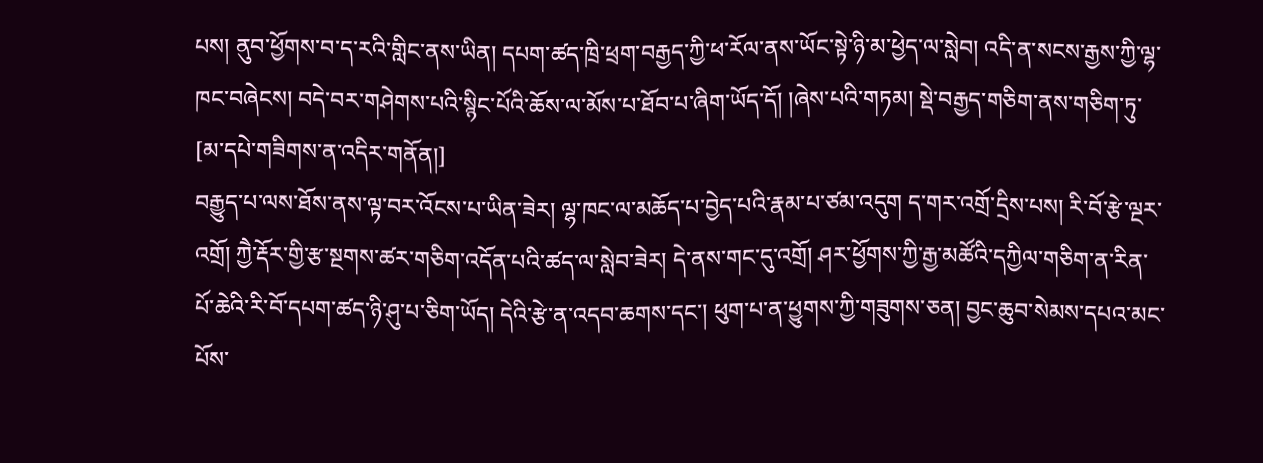པས། ནུབ་ཕྱོགས་བ་ད་རའི་གླིང་ནས་ཡིན། དཔག་ཚད་ཁྲི་ཕྲག་བརྒྱད་ཀྱི་ཕ་རོལ་ནས་ཡོང་སྟེ་ཉི་མ་ཕྱེད་ལ་སླེབ། འདི་ན་སངས་རྒྱས་ཀྱི་ལྷ་ཁང་བཞེངས། བདེ་བར་གཤེགས་པའི་སྙིང་པོའི་ཆོས་ལ་མོས་པ་ཐོབ་པ་ཞིག་ཡོད་དོ། །ཞེས་པའི་གཏམ། སྡེ་བརྒྱད་གཅིག་ནས་གཅིག་ཏུ་
[མ་དཔེ་གཟིགས་ན་འདིར་གནོན།]
བརྒྱུད་པ་ལས་ཐོས་ནས་ལྟ་བར་འོངས་པ་ཡིན་ཟེར། ལྷ་ཁང་ལ་མཆོད་པ་བྱེད་པའི་རྣམ་པ་ཙམ་འདུག ད་གར་འགྲོ་དྲིས་པས། རི་བོ་རྩེ་ལྔར་འགྲོ། ཀྱཻ་རྡོར་གྱི་རྩ་སྔགས་ཚར་གཅིག་འདོན་པའི་ཚད་ལ་སླེབ་ཟེར། དེ་ནས་གང་དུ་འགྲོ། ཤར་ཕྱོགས་ཀྱི་རྒྱ་མཚོའི་དཀྱིལ་གཅིག་ན་རིན་པོ་ཆེའི་རི་བོ་དཔག་ཚད་ཉི་ཤུ་པ་ཅིག་ཡོད། དེའི་རྩེ་ན་འདབ་ཆགས་དང་། ཕུག་པ་ན་ཕྱུགས་ཀྱི་གཟུགས་ཅན། བྱང་ཆུབ་སེམས་དཔའ་མང་པོས་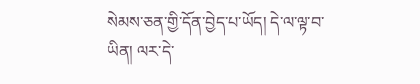སེམས་ཅན་གྱི་དོན་བྱེད་པ་ཡོད། དེ་ལ་ལྟ་བ་ཡིན། ལར་དེ་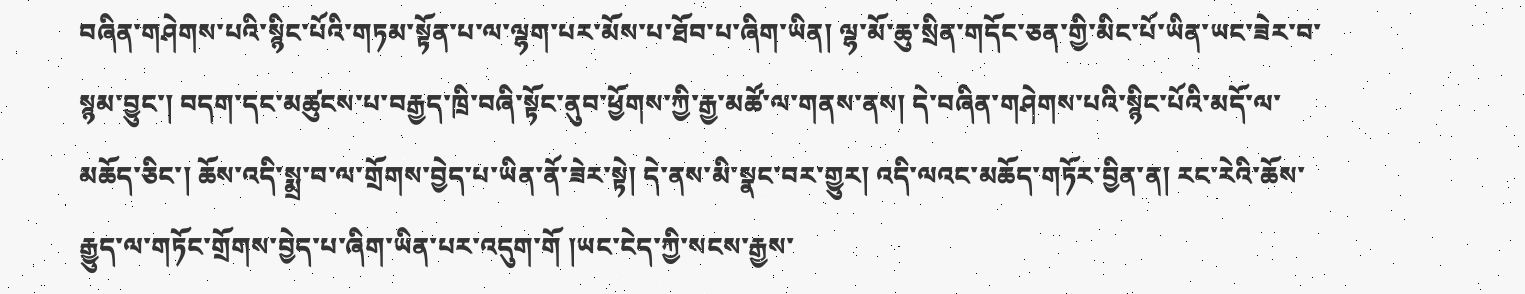བཞིན་གཤེགས་པའི་སྙིང་པོའི་གཏམ་སྟོན་པ་ལ་ལྷག་པར་མོས་པ་ཐོབ་པ་ཞིག་ཡིན། ལྷ་མོ་ཆུ་སྲིན་གདོང་ཅན་གྱི་མིང་པོ་ཡིན་ཡང་ཟེར་བ་སྙམ་བྱུང་། བདག་དང་མཚུངས་པ་བརྒྱད་ཁྲི་བཞི་སྟོང་ནུབ་ཕྱོགས་ཀྱི་རྒྱ་མཚོ་ལ་གནས་ནས། དེ་བཞིན་གཤེགས་པའི་སྙིང་པོའི་མདོ་ལ་མཆོད་ཅིང་། ཆོས་འདི་སྨྲ་བ་ལ་གྲོགས་བྱེད་པ་ཡིན་ནོ་ཟེར་སྟེ། དེ་ནས་མི་སྣང་བར་གྱུར། འདི་ལའང་མཆོད་གཏོར་བྱིན་ན། རང་རེའི་ཆོས་རྒྱུད་ལ་གཏོང་གྲོགས་བྱེད་པ་ཞིག་ཡིན་པར་འདུག་གོ །ཡང་ངེད་ཀྱི་སངས་རྒྱས་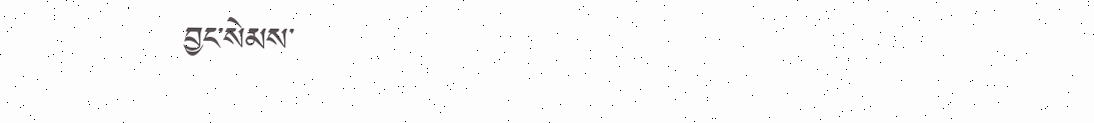བྱང་སེམས་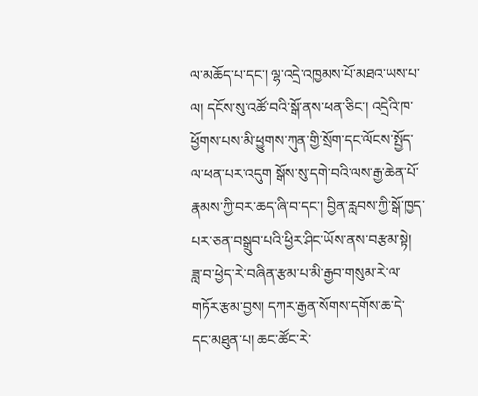ལ་མཆོད་པ་དང་། ལྷ་འདྲེ་འཁྱམས་པོ་མཐའ་ཡས་པ་ལ། དངོས་སུ་འཚོ་བའི་སྒོ་ནས་ཕན་ཅིང་། འདྲེའི་ཁ་ཕྱོགས་པས་མི་ཕྱུགས་ཀུན་གྱི་སྲོག་དང་ལོངས་སྤྱོད་ལ་ཕན་པར་འདུག སྒོས་སུ་དགེ་བའི་ལས་རྒྱ་ཆེན་པོ་རྣམས་ཀྱི་བར་ཆད་ཞི་བ་དང་། བྱིན་རླབས་ཀྱི་སྒོ་ཁྱད་པར་ཅན་བསྒྲུབ་པའི་ཕྱིར་ཤིང་ཡོས་ནས་བརྩམ་སྟེ། ཟླ་བ་ཕྱེད་རེ་བཞིན་རྩམ་པ་མི་རྒྱབ་གསུམ་རེ་ལ་གཏོར་རྩམ་བྱས། དཀར་རྒྱན་སོགས་དགོས་ཆ་དེ་དང་མཐུན་པ། ཆང་ཚོང་རེ་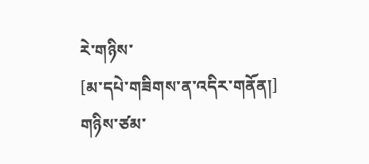རེ་གཉིས་
[མ་དཔེ་གཟིགས་ན་འདིར་གནོན།]
གཉིས་ཙམ་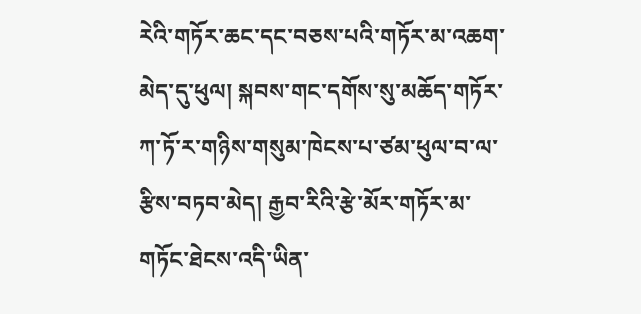རེའི་གཏོར་ཆང་དང་བཅས་པའི་གཏོར་མ་འཆག་མེད་དུ་ཕུལ། སྐབས་གང་དགོས་སུ་མཆོད་གཏོར་ཀ་ཏོ་ར་གཉིས་གསུམ་ཁེངས་པ་ཙམ་ཕུལ་བ་ལ་རྩིས་བཏབ་མེད། རྒྱབ་རིའི་རྩེ་མོར་གཏོར་མ་གཏོང་ཐེངས་འདི་ཡིན་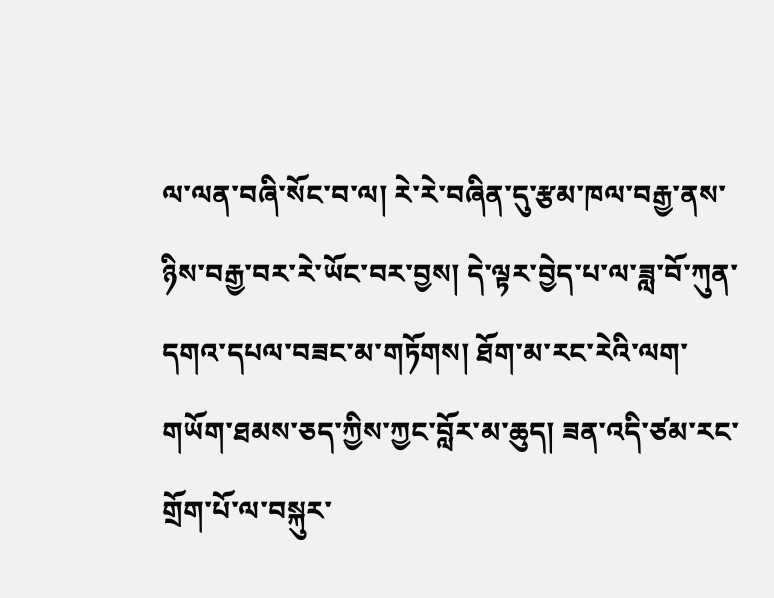ལ་ལན་བཞི་སོང་བ་ལ། རེ་རེ་བཞིན་དུ་རྩམ་ཁལ་བརྒྱ་ནས་ཉིས་བརྒྱ་བར་རེ་ཡོང་བར་བྱས། དེ་ལྟར་བྱེད་པ་ལ་ཟླ་བོ་ཀུན་དགའ་དཔལ་བཟང་མ་གཏོགས། ཐོག་མ་རང་རེའི་ལག་གཡོག་ཐམས་ཅད་ཀྱིས་ཀྱང་བློར་མ་ཆུད། ཟན་འདི་ཙམ་རང་གྲོག་པོ་ལ་བསྐུར་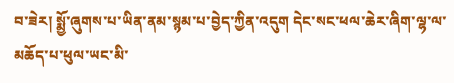བ་ཟེར། སྨྱོ་ཞུགས་པ་ཡིན་ནམ་སྙམ་པ་བྱེད་ཀྱིན་འདུག དེང་སང་ཕལ་ཆེར་ཞིག་ལྷ་ལ་མཆོད་པ་ཕུལ་ཡང་མི་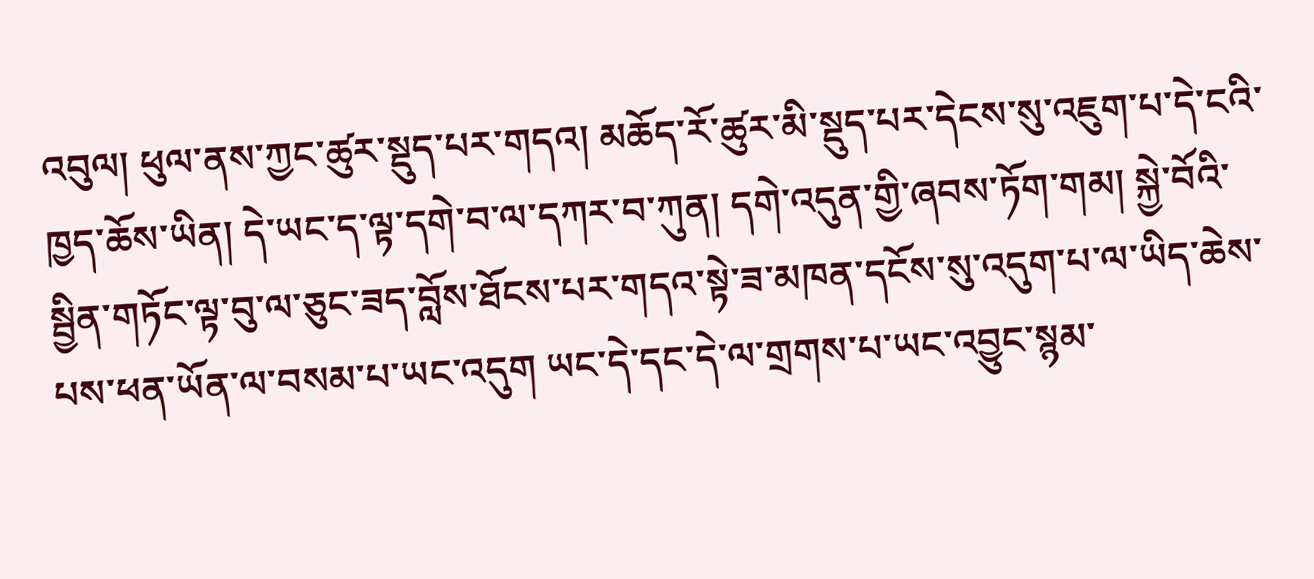འབུལ། ཕུལ་ནས་ཀྱང་ཚུར་སྡུད་པར་གདའ། མཆོད་རོ་ཚུར་མི་སྡུད་པར་དེངས་སུ་འཇུག་པ་དེ་ངའི་ཁྱད་ཆོས་ཡིན། དེ་ཡང་ད་ལྟ་དགེ་བ་ལ་དཀར་བ་ཀུན། དགེ་འདུན་གྱི་ཞབས་ཏོག་གམ། སྐྱེ་བོའི་སྦྱིན་གཏོང་ལྟ་བུ་ལ་ཅུང་ཟད་བློས་ཐོངས་པར་གདའ་སྟེ་ཟ་མཁན་དངོས་སུ་འདུག་པ་ལ་ཡིད་ཆེས་པས་ཕན་ཡོན་ལ་བསམ་པ་ཡང་འདུག ཡང་དེ་དང་དེ་ལ་གྲགས་པ་ཡང་འབྱུང་སྙམ་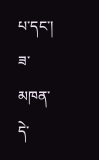པ་དང་། ཟ་མཁན་དེ་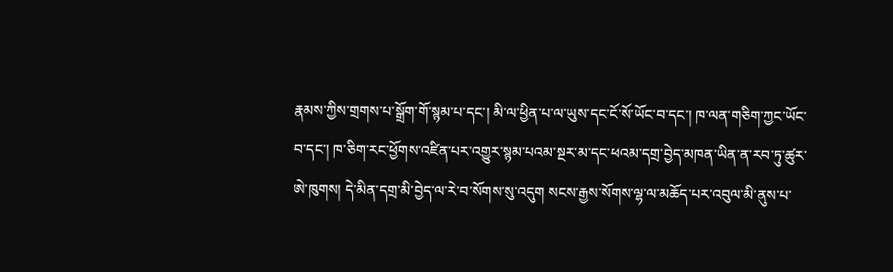རྣམས་ཀྱིས་གྲགས་པ་སྒྲོག་གོ་སྙམ་པ་དང་། མི་ལ་ཕྱིན་པ་ལ་ཡུས་དང་ངོ་སོ་ཡོང་བ་དང་། ཁ་ལན་གཅིག་ཀྱང་ཡོང་བ་དང་། ཁ་ཅིག་རང་ཕྱོགས་འཛིན་པར་འགྱུར་སྙམ་པའམ་སྔར་མ་དང་ཕའམ་དགྲ་བྱེད་མཁན་ཡིན་ན་རབ་ཏུ་ཚུར་ཨེ་ཁུགས། དེ་མིན་དགྲ་མི་བྱེད་ལ་རེ་བ་སོགས་སུ་འདུག སངས་རྒྱས་སོགས་ལྷ་ལ་མཆོད་པར་འབུལ་མི་ནུས་པ་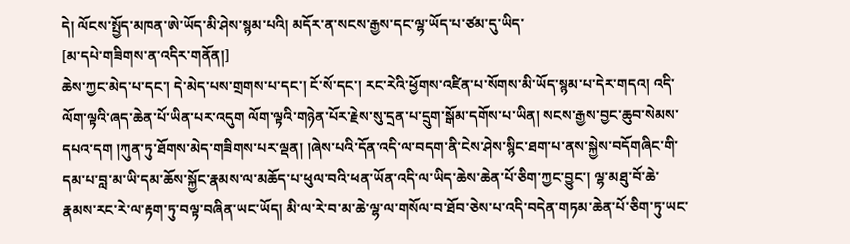དེ། ལོངས་སྤྱོད་མཁན་ཨེ་ཡོད་མི་ཤེས་སྙམ་པའི། མདོར་ན་སངས་རྒྱས་དང་ལྷ་ཡོད་པ་ཙམ་དུ་ཡིད་
[མ་དཔེ་གཟིགས་ན་འདིར་གནོན།]
ཆེས་ཀྱང་མེད་པ་དང་། དེ་མེད་པས་གྲགས་པ་དང་། ངོ་སོ་དང་། རང་རེའི་ཕྱོགས་འཛིན་པ་སོགས་མི་ཡོད་སྙམ་པ་དེར་གདའ། འདི་ལོག་ལྟའི་ཞད་ཆེན་པོ་ཡིན་པར་འདུག ལོག་ལྟའི་གཉེན་པོར་རྗེས་སུ་དྲན་པ་དྲུག་སྒོམ་དགོས་པ་ཡིན། སངས་རྒྱས་བྱང་ཆུབ་སེམས་དཔའ་དག །ཀུན་ཏུ་ཐོགས་མེད་གཟིགས་པར་ལྡན། །ཞེས་པའི་དོན་འདི་ལ་བདག་ནི་ངེས་ཤེས་སྙིང་ཐག་པ་ནས་སྐྱེས་བདོགཞིང་གི་དམ་པ་བླ་མ་ཡི་དམ་ཆོས་སྐྱོང་རྣམས་ལ་མཆོད་པ་ཕུལ་བའི་ཕན་ཡོན་འདི་ལ་ཡིད་ཆེས་ཆེན་པོ་ཅིག་ཀྱང་བྱུང་། ལྷ་མཐུ་བོ་ཆེ་རྣམས་རང་རེ་ལ་རྟག་ཏུ་བལྟ་བཞིན་ཡང་ཡོད། མི་ལ་རེ་བ་མ་ཆེ་ལྷ་ལ་གསོལ་བ་ཐོབ་ཅེས་པ་འདི་བདེན་གཏམ་ཆེན་པོ་ཅིག་ཏུ་ཡང་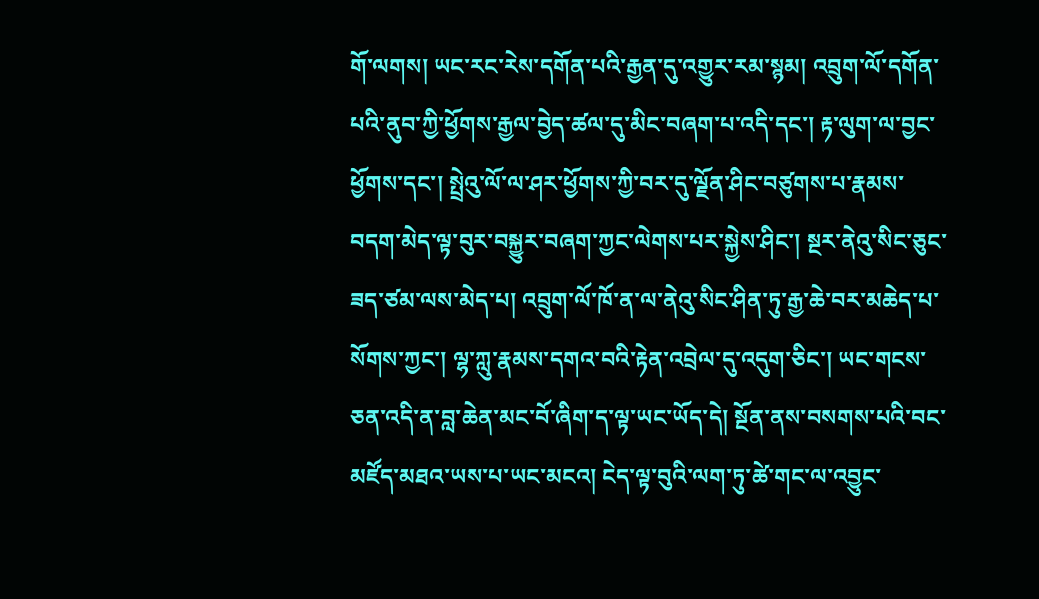གོ་ལགས། ཡང་རང་རེས་དགོན་པའི་རྒྱན་དུ་འགྱུར་རམ་སྙམ། འབྲུག་ལོ་དགོན་པའི་ནུབ་ཀྱི་ཕྱོགས་རྒྱལ་བྱེད་ཚལ་དུ་མིང་བཞག་པ་འདི་དང་། རྟ་ལུག་ལ་བྱང་ཕྱོགས་དང་། སྤྲེའུ་ལོ་ལ་ཤར་ཕྱོགས་ཀྱི་བར་དུ་ལྗོན་ཤིང་བཙུགས་པ་རྣམས་བདག་མེད་ལྟ་བུར་བསྐྱུར་བཞག་ཀྱང་ལེགས་པར་སྐྱེས་ཤིང་། སྔར་ནེའུ་སིང་ཅུང་ཟད་ཙམ་ལས་མེད་པ། འབྲུག་ལོ་ཁོ་ན་ལ་ནེའུ་སིང་ཤིན་ཏུ་རྒྱ་ཆེ་བར་མཆེད་པ་སོགས་ཀྱང་། ལྷ་ཀླུ་རྣམས་དགའ་བའི་རྟེན་འབྲེལ་དུ་འདུག་ཅིང་། ཡང་གངས་ཅན་འདི་ན་བླ་ཆེན་མང་བོ་ཞིག་ད་ལྟ་ཡང་ཡོད་དེ། སྔོན་ནས་བསགས་པའི་བང་མཛོད་མཐའ་ཡས་པ་ཡང་མངའ། ངེད་ལྟ་བུའི་ལག་ཏུ་ཚེ་གང་ལ་འབྱུང་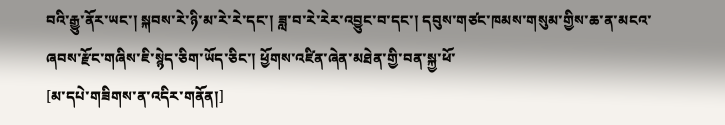བའི་རྒྱུ་ནོར་ཡང་། སྐབས་རེ་ཉི་མ་རེ་རེ་དང་། ཟླ་བ་རེ་རེར་འབྱུང་བ་དང་། དབུས་གཙང་ཁམས་གསུམ་གྱིས་ཆ་ན་མངའ་ཞབས་རྫོང་གཞིས་ཇི་སྙེད་ཅིག་ཡོད་ཅིང་། ཕྱོགས་འཛིན་ཞེན་མཐེན་གྱི་བན་སྐྱ་ཕོ་
[མ་དཔེ་གཟིགས་ན་འདིར་གནོན།]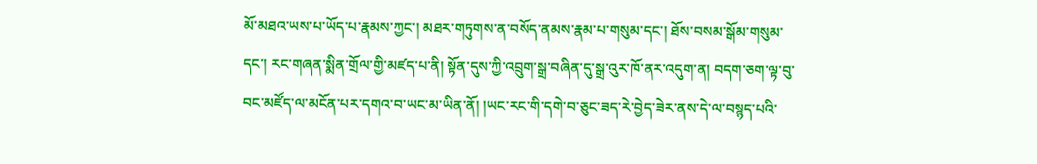མོ་མཐའ་ཡས་པ་ཡོད་པ་རྣམས་ཀྱང་། མཐར་གཏུགས་ན་བསོད་ནམས་རྣམ་པ་གསུམ་དང་། ཐོས་བསམ་སྒོམ་གསུམ་དང་། རང་གཞན་སྨིན་གྲོལ་གྱི་མཛད་པ་ནི། སྟོན་དུས་ཀྱི་འབྲུག་སྒྲ་བཞིན་དུ་སྒྲ་འུར་ཁོ་ནར་འདུག་ན། བདག་ཅག་ལྟ་བུ་བང་མཛོད་ལ་མངོན་པར་དགའ་བ་ཡང་མ་ཡིན་ནོ། །ཡང་རང་གི་དགེ་བ་ཅུང་ཟད་རེ་བྱེད་ཟེར་ནས་དེ་ལ་བསྙད་པའི་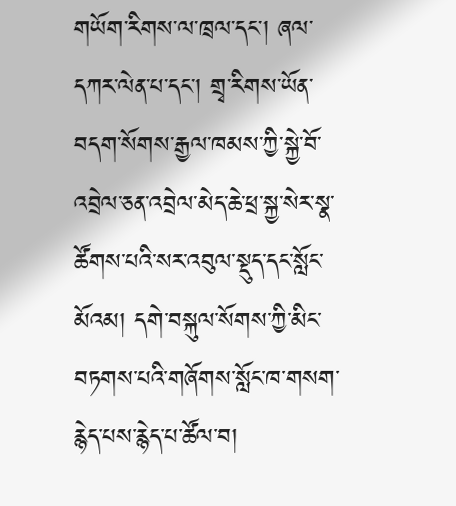གཡོག་རིགས་ལ་ཁྲལ་དང་། ཞལ་དཀར་ལེན་པ་དང་། གྲྭ་རིགས་ཡོན་བདག་སོགས་རྒྱལ་ཁམས་ཀྱི་སྐྱེ་བོ་འབྲེལ་ཅན་འབྲེལ་མེད་ཆེ་ཕྲ་སྐྱ་སེར་སྣ་ཚོགས་པའི་སར་འབུལ་སྡུད་དང་སློང་མོའམ། དགེ་བསྐུལ་སོགས་ཀྱི་མིང་བཏགས་པའི་གཞོགས་སློང་ཁ་གསག་རྙེད་པས་རྙེད་པ་ཚོལ་བ།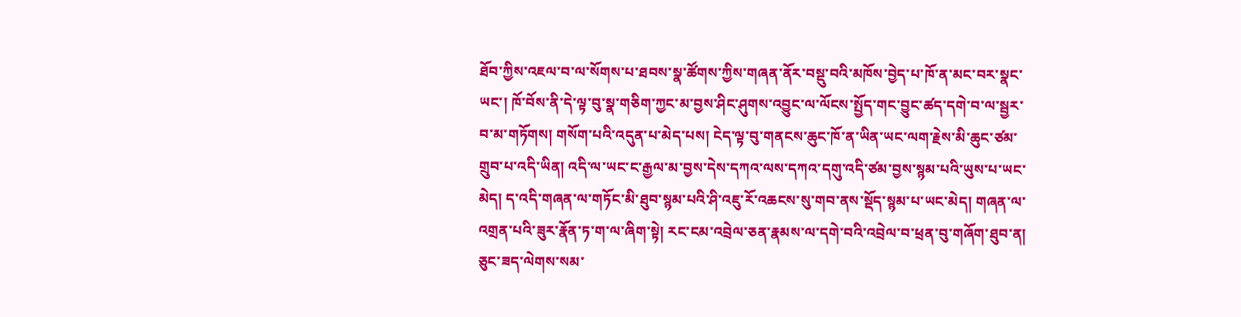ཐོབ་ཀྱིས་འཇལ་བ་ལ་སོགས་པ་ཐབས་སྣ་ཚོགས་ཀྱིས་གཞན་ནོར་བསྡུ་བའི་མཁོས་བྱེད་པ་ཁོ་ན་མང་བར་སྣང་ཡང་། ཁོ་བོས་ནི་དེ་ལྟ་བུ་སྣ་གཅིག་ཀྱང་མ་བྱས་ཤིང་ཤུགས་འབྱུང་ལ་ལོངས་སྤྱོད་གང་བྱུང་ཚད་དགེ་བ་ལ་སྦྱར་བ་མ་གཏོགས། གསོག་པའི་འདུན་པ་མེད་པས། ངེད་ལྟ་བུ་གནངས་ཆུང་ཁོ་ན་ཡིན་ཡང་ལག་རྗེས་མི་ཆུང་ཙམ་གྲུབ་པ་འདི་ཡིན། འདི་ལ་ཡང་ང་རྒྱལ་མ་བྱས་དེས་དཀའ་ལས་དཀའ་དགུ་འདི་ཙམ་བྱས་སྙམ་པའི་ཡུས་པ་ཡང་མེད། ད་འདི་གཞན་ལ་གཏོང་མི་ཐུབ་སྙམ་པའི་ཤི་འཇུ་རོ་འཆངས་སུ་གབ་ནས་སྡོད་སྙམ་པ་ཡང་མེད། གཞན་ལ་འགྲན་པའི་ཟུར་རྣོན་ཏ་ག་ལ་ཞིག་སྟེ། རང་ངམ་འབྲེལ་ཅན་རྣམས་ལ་དགེ་བའི་འབྲེལ་བ་ཕྲན་བུ་གཞོག་ཐུབ་ན། ཅུང་ཟད་ལེགས་སམ་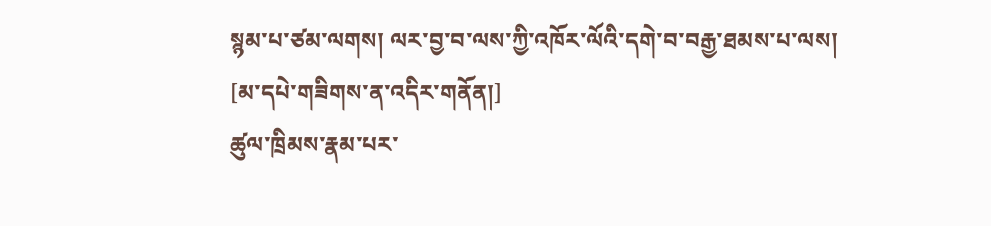སྙམ་པ་ཙམ་ལགས། ལར་བྱ་བ་ལས་ཀྱི་འཁོར་ལོའི་དགེ་བ་བརྒྱ་ཐམས་པ་ལས།
[མ་དཔེ་གཟིགས་ན་འདིར་གནོན།]
ཚུལ་ཁྲིམས་རྣམ་པར་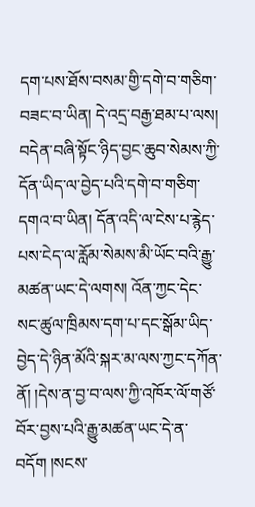དག་པས་ཐོས་བསམ་གྱི་དགེ་བ་གཅིག་བཟང་བ་ཡིན། དེ་འདྲ་བརྒྱ་ཐམ་པ་ལས། བདེན་བཞི་སྟོང་ཉིད་བྱང་ཆུབ་སེམས་ཀྱི་དོན་ཡིད་ལ་བྱེད་པའི་དགེ་བ་གཅིག་དགའ་བ་ཡིན། དོན་འདི་ལ་ངེས་པ་རྙེད་པས་ངེད་ལ་རློམ་སེམས་མི་ཡོང་བའི་རྒྱུ་མཚན་ཡང་དེ་ལགས། འོན་ཀྱང་དེང་སང་ཚུལ་ཁྲིམས་དག་པ་དང་སྒོམ་ཡིད་བྱེད་དེ་ཉིན་མོའི་སྐར་མ་ལས་ཀྱང་དཀོན་ནོ། །དེས་ན་བྱ་བ་ལས་ཀྱི་འཁོར་ལོ་གཙོ་བོར་བྱས་པའི་རྒྱུ་མཚན་ཡང་དེ་ན་བདོག །སངས་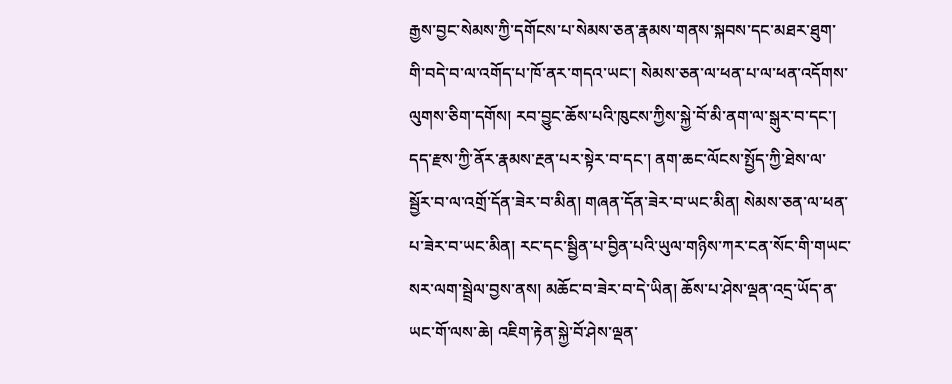རྒྱས་བྱང་སེམས་ཀྱི་དགོངས་པ་སེམས་ཅན་རྣམས་གནས་སྐབས་དང་མཐར་ཐུག་གི་བདེ་བ་ལ་འགོད་པ་ཁོ་ནར་གདའ་ཡང་། སེམས་ཅན་ལ་ཕན་པ་ལ་ཕན་འདོགས་ལུགས་ཅིག་དགོས། རབ་བྱུང་ཆོས་པའི་ཁུངས་ཀྱིས་སྐྱེ་བོ་མི་ནག་ལ་སྒུར་བ་དང་། དད་རྫས་ཀྱི་ནོར་རྣམས་རྔན་པར་སྟེར་བ་དང་། ནག་ཆང་ལོངས་སྤྱོད་ཀྱི་ཐེས་ལ་སྦྱོར་བ་ལ་འགྲོ་དོན་ཟེར་བ་མིན། གཞན་དོན་ཟེར་བ་ཡང་མིན། སེམས་ཅན་ལ་ཕན་པ་ཟེར་བ་ཡང་མིན། རང་དང་སྦྱིན་པ་བྱིན་པའི་ཡུལ་གཉིས་ཀར་ངན་སོང་གི་གཡང་སར་ལག་སྦྲེལ་བྱས་ནས། མཆོང་བ་ཟེར་བ་དེ་ཡིན། ཆོས་པ་ཤེས་ལྡན་འདྲ་ཡོད་ན་ཡང་གོ་ལས་ཆེ། འཇིག་རྟེན་སྐྱེ་བོ་ཤེས་ལྡན་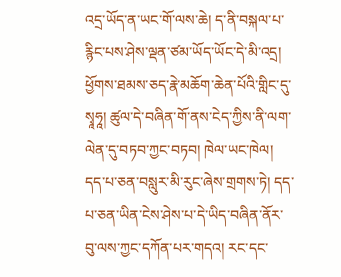འདྲ་ཡོད་ན་ཡང་གོ་ལས་ཆེ། ད་ནི་བསྐལ་པ་རྙིང་པས་ཤེས་ལྡན་ཙམ་ཡོད་ཡོང་དེ་མི་འདྲ། ཕྱོགས་ཐམས་ཅད་རྣེ་མཆོག་ཆེན་པོའི་གླིང་དུ་སྭཱཧཱ། ཚུལ་དེ་བཞིན་གོ་ནས་ངེད་ཀྱིས་ནི་ལག་ལེན་དུ་བཏབ་ཀྱང་བཏབ། ཁེལ་ཡང་ཁེལ། དད་པ་ཅན་བསླུར་མི་རུང་ཞེས་གྲགས་ཏེ། དད་པ་ཅན་ཡིན་ངེས་ཤེས་པ་དེ་ཡིད་བཞིན་ནོར་བུ་ལས་ཀྱང་དཀོན་པར་གདའ། རང་དང་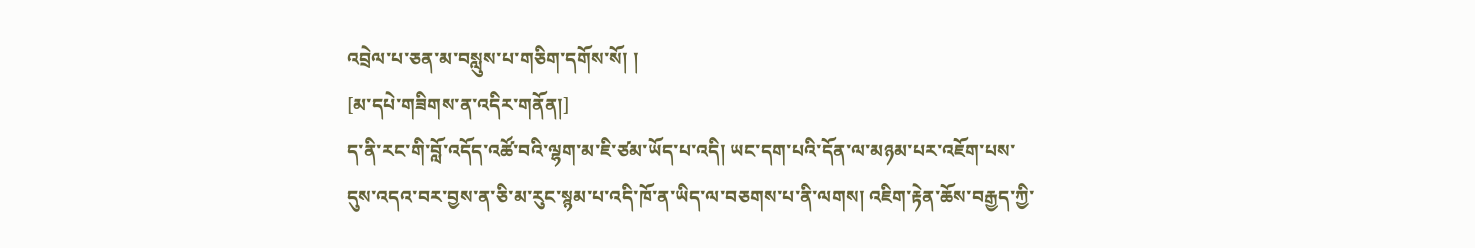འབྲེལ་པ་ཅན་མ་བསླུས་པ་གཅིག་དགོས་སོ། །
[མ་དཔེ་གཟིགས་ན་འདིར་གནོན།]
ད་ནི་རང་གི་བློ་འདོད་འཚོ་བའི་ལྷག་མ་ཇི་ཙམ་ཡོད་པ་འདི། ཡང་དག་པའི་དོན་ལ་མཉམ་པར་འཇོག་པས་དུས་འདའ་བར་བྱས་ན་ཅི་མ་རུང་སྙམ་པ་འདི་ཁོ་ན་ཡིད་ལ་བཅགས་པ་ནི་ལགས། འཇིག་རྟེན་ཆོས་བརྒྱད་ཀྱི་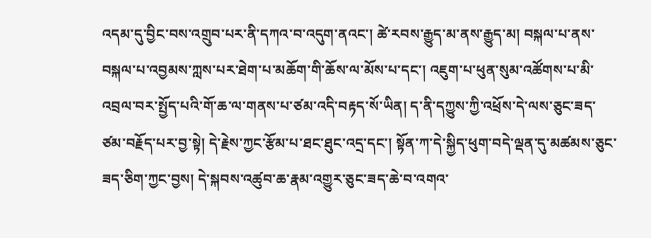འདམ་དུ་བྱིང་བས་འགྲུབ་པར་ནི་དཀའ་བ་འདུག་ནའང་། ཚེ་རབས་རྒྱུད་མ་ནས་རྒྱུད་མ། བསྐལ་པ་ནས་བསྐལ་པ་འབྱམས་ཀླས་པར་ཐེག་པ་མཆོག་གི་ཆོས་ལ་མོས་པ་དང་། འཇུག་པ་ཕུན་སུམ་འཚོགས་པ་མི་འབྲལ་བར་སྤྱོད་པའི་གོ་ཆ་ལ་གནས་པ་ཙམ་འདི་བརྟད་སོ་ཡིན། ད་ནི་དཀྱུས་ཀྱི་འཕྲོས་དེ་ལས་ཅུང་ཟད་ཙམ་བརྗོད་པར་བྱ་སྟེ། དེ་རྗེས་ཀྱང་རྩོམ་པ་ཐང་ཐུང་འདྲ་དང་། སྟོན་ཀ་དེ་སྐྱིད་ཕུག་བདེ་ལྡན་དུ་མཚམས་ཅུང་ཟད་ཅིག་ཀྱང་བྱས། དེ་སྐབས་འཚུབ་ཆ་རྣམ་འགྱུར་ཅུང་ཟད་ཆེ་བ་འགའ་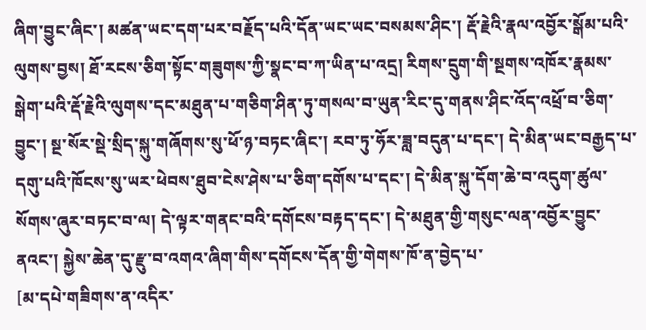ཞིག་བྱུང་ཞིང་། མཚན་ཡང་དག་པར་བརྗོད་པའི་དོན་ཡང་ཡང་བསམས་ཤིང་། རྡོ་རྗེའི་རྣལ་འབྱོར་སྒོམ་པའི་ལུགས་བྱས། ཐོ་རངས་ཅིག་སྟོང་གཟུགས་ཀྱི་སྣང་བ་ཀ་ཡིན་པ་འདྲ། རིགས་དྲུག་གི་སྔགས་འཁོར་རྣམས་སྒེག་པའི་རྡོ་རྗེའི་ལུགས་དང་མཐུན་པ་གཅིག་ཤིན་ཏུ་གསལ་བ་ཡུན་རིང་དུ་གནས་ཤིང་འོད་འཕྲོ་བ་ཅིག་བྱུང་། སྔ་སོར་སྡེ་སྲིད་སྐུ་གཞོགས་སུ་ཕོ་ཉ་བཏང་ཞིང་། རབ་ཏུ་ཧོར་ཟླ་བདུན་པ་དང་། དེ་མིན་ཡང་བརྒྱད་པ་དགུ་པའི་ཁོངས་སུ་ཡར་ཕེབས་ཐུབ་ངེས་ཤེས་པ་ཅིག་དགོས་པ་དང་། དེ་མིན་སྐུ་དོག་ཆེ་བ་འདུག་ཚུལ་སོགས་ཞུར་བཏང་བ་ལ། དེ་ལྟར་གནང་བའི་དགོངས་བརྟད་དང་། དེ་མཐུན་གྱི་གསུང་ལན་འབྱོར་བྱུང་ནའང་། སྐྱེས་ཆེན་དུ་རྫུ་བ་འགའ་ཞིག་གིས་དགོངས་དོན་གྱི་གེགས་ཁོ་ན་བྱེད་པ་
[མ་དཔེ་གཟིགས་ན་འདིར་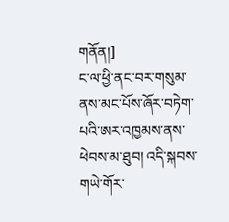གནོན།]
ང་ལ་ཕྱི་ནང་བར་གསུམ་ནས་མང་པོས་ཞོར་བཏེག་པའི་ཨར་འཁྱམས་ནས་ཕེབས་མ་ཐུབ། འདི་སྐབས་གཡེ་གོར་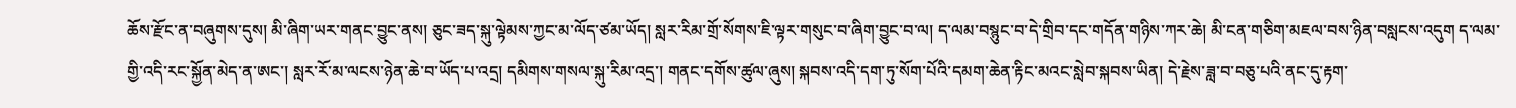ཆོས་རྫོང་ན་བཞུགས་དུས། མི་ཞིག་ཡར་གནང་བྱུང་ནས། ཅུང་ཟད་སྐུ་ལྟེམས་ཀྱང་མ་ལོད་ཙམ་ཡོད། སླར་རིམ་གྲོ་སོགས་ཇི་ལྟར་གསུང་བ་ཞིག་བྱུང་བ་ལ། ད་ལམ་བསྙུང་བ་དེ་གྲིབ་དང་གདོན་གཉིས་ཀར་ཆེ། མི་ངན་གཅིག་མཇལ་བས་ཉིན་བསླངས་འདུག ད་ལམ་གྱི་འདི་རང་སྐྱོན་མེད་ན་ཨང་། སླར་རོ་མ་ལངས་ཉེན་ཆེ་བ་ཡོད་པ་འདྲ། དམིགས་གསལ་སྐུ་རིམ་འདྲ་། གནང་དགོས་ཚུལ་ཞུས། སྐབས་འདི་དག་ཏུ་སོག་པོའི་དམག་ཆེན་རྟིང་མའང་སླེབ་སྐབས་ཡིན། དེ་རྗེས་ཟླ་བ་བཅུ་པའི་ནང་དུ་རྟག་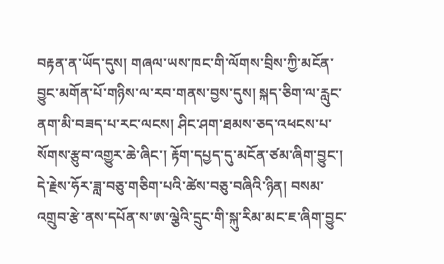བརྟན་ན་ཡོད་དུས། གཞལ་ཡས་ཁང་གི་ལོགས་བྲིས་ཀྱི་མངོན་བྱུང་མགོན་པོ་གཉིས་ལ་རབ་གནས་བྱས་དུས། སྐད་ཅིག་ལ་རླུང་ནག་མི་བཟད་པ་རང་ལངས། ཤིང་ཤག་ཐམས་ཅད་འཕངས་པ་སོགས་རྩུབ་འགྱུར་ཆེ་ཞིང་། རྟོག་དཔྱད་དུ་མངོན་ཙམ་ཞིག་བྱུང་། དེ་རྗེས་ཧོར་ཟླ་བཅུ་གཅིག་པའི་ཚེས་བཅུ་བཞིའི་ཉིན། བསམ་འགྲུབ་རྩེ་ནས་དཔོན་ས་ཨ་ལྕེའི་དྲུང་གི་སྐུ་རིམ་མང་ཇ་ཞིག་བྱུང་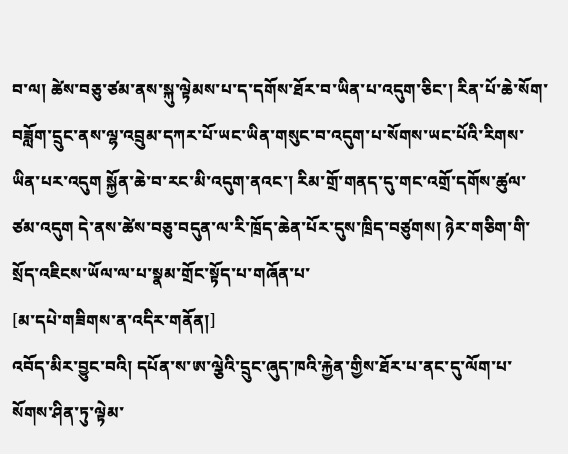བ་ལ། ཚེས་བཅུ་ཙམ་ནས་སྐུ་ལྟེམས་པ་ད་དགོས་ཐོར་བ་ཡིན་པ་འདུག་ཅིང་། རིན་པོ་ཆེ་སོག་བཟློག་དྲུང་ནས་ལྷ་འབྲུམ་དཀར་པོ་ཡང་ཡིན་གསུང་བ་འདུག་པ་སོགས་ཡང་པོའི་རིགས་ཡིན་པར་འདུག སྐྱོན་ཆེ་བ་རང་མི་འདུག་ནའང་། རིམ་གྲོ་གནད་དུ་གང་འགྲོ་དགོས་ཚུལ་ཙམ་འདུག དེ་ནས་ཚེས་བཅུ་བདུན་ལ་རི་ཁྲོད་ཆེན་པོར་དུས་ཁྲིད་བཙུགས། ཉེར་གཅིག་གི་སྲོད་འཇིངས་ཡོལ་ལ་པ་སྣམ་གྲོང་སྟོད་པ་གཞོན་པ་
[མ་དཔེ་གཟིགས་ན་འདིར་གནོན།]
འབོད་མིར་བྱུང་བའི། དཔོན་ས་ཨ་ལྕེའི་དྲུང་ཞུད་ཁའི་རྐྱེན་གྱིས་ཐོར་པ་ནང་དུ་ལོག་པ་སོགས་ཤིན་ཏུ་ལྟེམ་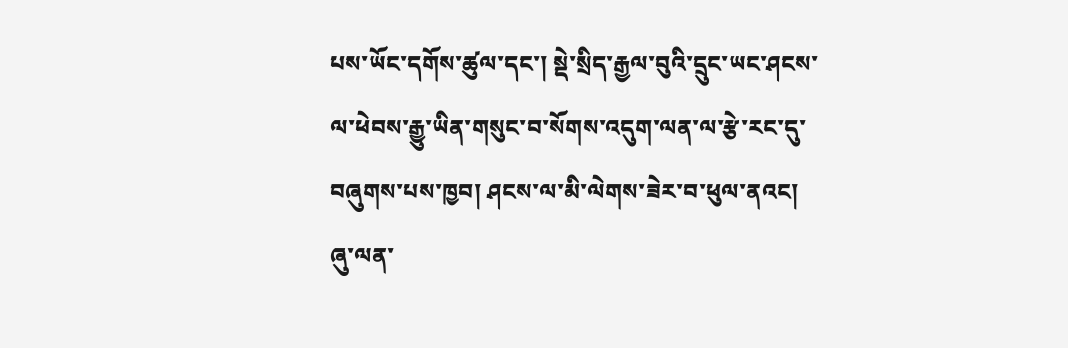པས་ཡོང་དགོས་ཚུལ་དང་། སྡེ་སྲིད་རྒྱལ་བུའི་དྲུང་ཡང་ཤངས་ལ་ཕེབས་རྒྱུ་ཡིན་གསུང་བ་སོགས་འདུག་ལན་ལ་རྩེ་རང་དུ་བཞུགས་པས་ཁྱབ། ཤངས་ལ་མི་ལེགས་ཟེར་བ་ཕུལ་ནའང། ཞུ་ལན་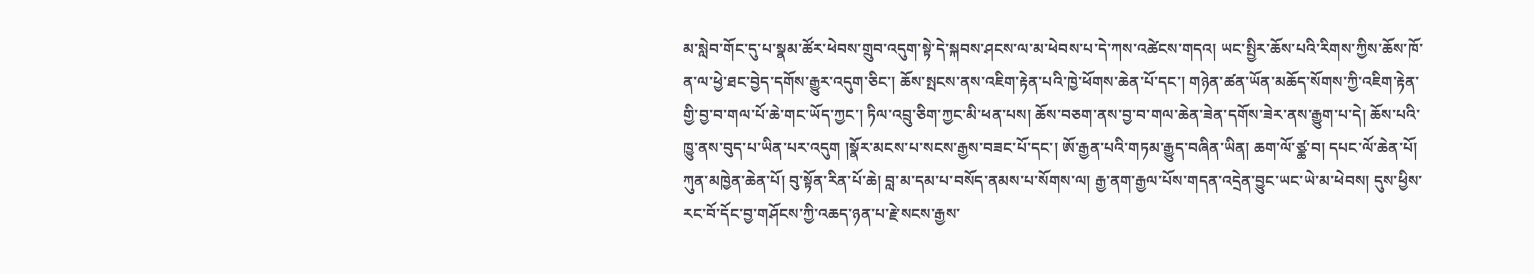མ་སླེབ་གོང་དུ་པ་སྣམ་ཚོར་ཕེབས་གྲུབ་འདུག་སྟེ་དེ་སྐབས་ཤངས་ལ་མ་ཕེབས་པ་དེ་ཀས་འཚེངས་གདའ། ཡང་སྤྱིར་ཆོས་པའི་རིགས་ཀྱིས་ཆོས་ཁོ་ན་ལ་ཕྱེ་ཐང་བྱེད་དགོས་རྒྱུར་འདུག་ཅིང་། ཆོས་སྤངས་ནས་འཇིག་རྟེན་པའི་ཁྱེ་ཕོགས་ཆེན་པོ་དང་། གཉེན་ཚན་ཡོན་མཆོད་སོགས་ཀྱི་འཇིག་རྟེན་གྱི་བྱ་བ་གལ་པོ་ཆེ་གང་ཡོད་ཀྱང་། ཏིལ་འབྲུ་ཅིག་ཀྱང་མི་ཕན་པས། ཆོས་བཅག་ནས་བྱ་བ་གལ་ཆེན་ཟེན་དགོས་ཟེར་ནས་རྒྱུག་པ་དེ། ཆོས་པའི་ཁྱུ་ནས་བུད་པ་ཡིན་པར་འདུག །སྣོར་མངས་པ་སངས་རྒྱས་བཟང་པོ་དང་། ཨོ་རྒྱན་པའི་གཏམ་རྒྱུད་བཞིན་ཡིན། ཆག་ལོ་ཙྪ་བ། དཔང་ལོ་ཆེན་པོ། ཀུན་མཁྱེན་ཆེན་པོ། བུ་སྟོན་རིན་པོ་ཆེ། བླ་མ་དམ་པ་བསོད་ནམས་པ་སོགས་ལ། རྒྱ་ནག་རྒྱལ་པོས་གདན་འདྲེན་བྱུང་ཡང་ཡེ་མ་ཕེབས། དུས་ཕྱིས་རང་བོ་དོང་བྱ་གཤོངས་ཀྱི་འཆད་ཉན་པ་རྗེ་སངས་རྒྱས་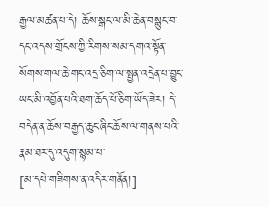རྒྱལ་མཚན་པ་དེ། ཆོས་སྒང་ལ་མི་ཆེན་བསྙུང་བ་དང་འདས་གྲོངས་ཀྱི་རིགས་སམ་དགའ་སྟོན་སོགས་གལ་ཆེ་གང་འདྲ་ཅིག་ལ་སྤྱན་འདྲེན་པ་བྱུང་ཡང་མི་འབྱོན་པའི་ཐག་ཆོད་པོ་ཅིག་ཡོད་ཟེར། དེ་བདེན་ན་ཆོས་བརྒྱད་ཆུང་ཞིང་ཆོས་ལ་གནས་པའི་རྣམ་ཐར་དུ་འདུག་སྙམ་པ་
[མ་དཔེ་གཟིགས་ན་འདིར་གནོན།]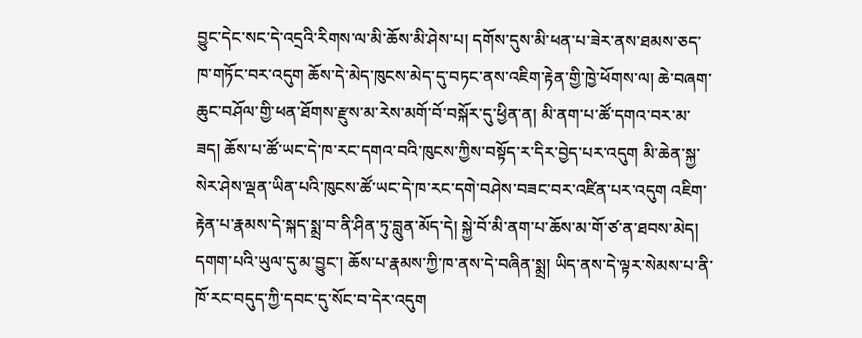བྱུང་དེང་སང་དེ་འདྲའི་རིགས་ལ་མི་ཆོས་མི་ཤེས་པ། དགོས་དུས་མི་ཕན་པ་ཟེར་ནས་ཐམས་ཅད་ཁ་གཏོང་བར་འདུག ཆོས་དེ་མེད་ཁུངས་མེད་དུ་བཏང་ནས་འཇིག་རྟེན་གྱི་ཁྱེ་ཕོགས་ལ། ཆེ་བཞག་ཆུང་བཤོལ་གྱི་ཕན་ཐོགས་རྫུས་མ་རེས་མགོ་བོ་བསྐོར་དུ་ཕྱིན་ན། མི་ནག་པ་ཚོ་དགའ་བར་མ་ཟད། ཆོས་པ་ཚོ་ཡང་དེ་ཁ་རང་དགའ་བའི་ཁུངས་ཀྱིས་བསྟོད་ར་དིར་བྱེད་པར་འདུག མི་ཆེན་སྐྱ་སེར་ཤེས་ལྡན་ཡིན་པའི་ཁུངས་ཚོ་ཡང་དེ་ཁ་རང་དགེ་བཤེས་བཟང་བར་འཛིན་པར་འདུག འཇིག་རྟེན་པ་རྣམས་དེ་སྐད་སྨྲ་བ་ནི་ཤིན་ཏུ་བླུན་མོད་དེ། སྐྱེ་བོ་མི་ནག་པ་ཆོས་མ་གོ་ཙ་ན་ཐབས་མེད། དགག་པའི་ཡུལ་དུ་མ་བྱུང་། ཆོས་པ་རྣམས་ཀྱི་ཁ་ནས་དེ་བཞིན་སྨྲ། ཡིད་ནས་དེ་ལྟར་སེམས་པ་ནི་ཁོ་རང་བདུད་ཀྱི་དབང་དུ་སོང་བ་དེར་འདུག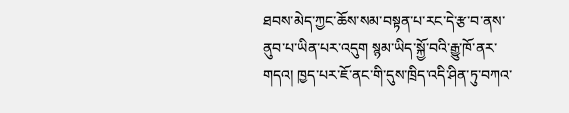ཐབས་མེད་ཀྱང་ཆོས་སམ་བསྟན་པ་རང་དེ་རྩ་བ་ནས་ནུབ་པ་ཡིན་པར་འདུག སྙམ་ཡིད་སྐྱོ་བའི་རྒྱུ་ཁོ་ནར་གདའ། ཁྱད་པར་ཇོ་ནང་གི་དུས་ཁྲིད་འདི་ཤིན་ཏུ་བཀའ་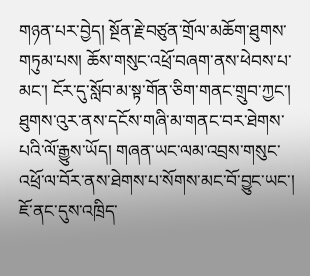གཉན་པར་བྱེད། སྔོན་རྗེ་བཙུན་གྲོལ་མཆོག་ཐུགས་གཏུམ་པས། ཆོས་གསུང་འཕྲོ་བཞག་ནས་ཕེབས་པ་མང་། ངོར་དུ་སློབ་མ་སྟ་གོན་ཅིག་གནང་གྲུབ་ཀྱང་། ཐུགས་འུར་ནས་དངོས་གཞི་མ་གནང་བར་ཐེགས་པའི་ལོ་རྒྱུས་ཡོད། གཞན་ཡང་ལམ་འབྲས་གསུང་འཕྲོ་ལ་བོར་ནས་ཐེགས་པ་སོགས་མང་བོ་བྱུང་ཡང་། ཇོ་ནང་དུས་འཁྲིད་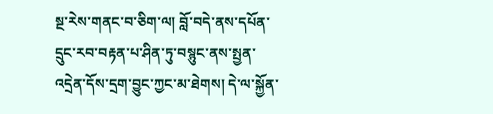སྔ་རེས་གནང་བ་ཅིག་ལ། བློ་བདེ་ནས་དཔོན་དྲུང་རབ་བརྟན་པ་ཤིན་ཏུ་བསྙུང་ནས་སྤྱན་འདྲེན་དོས་དྲག་བྱུང་ཀྱང་མ་ཐེགས། དེ་ལ་སྐྱོན་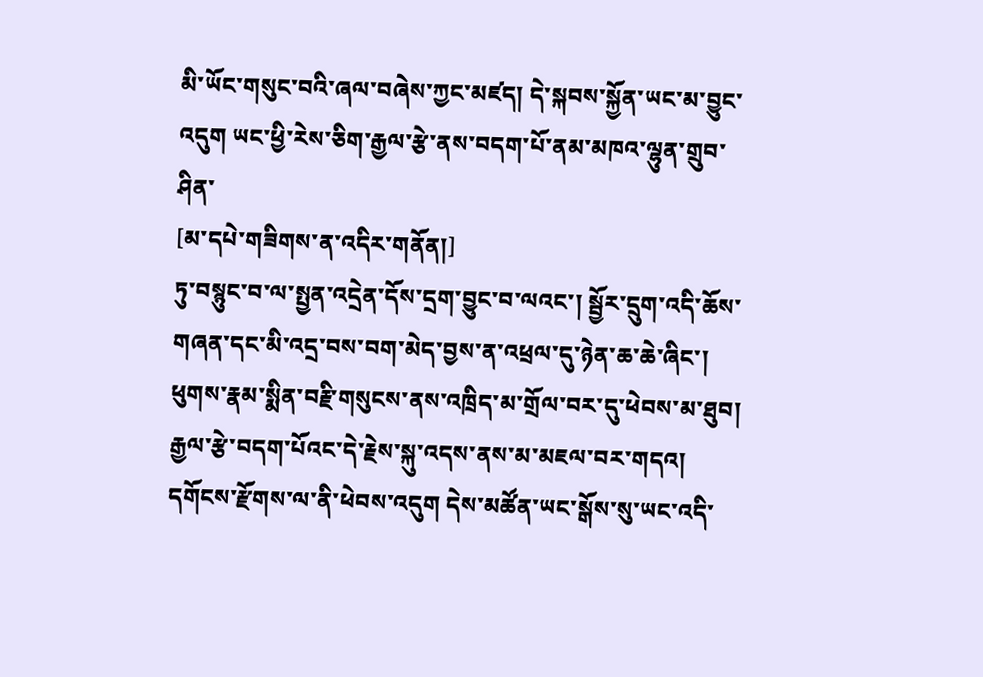མི་ཡོང་གསུང་བའི་ཞལ་བཞེས་ཀྱང་མཛད། དེ་སྐབས་སྐྱོན་ཡང་མ་བྱུང་འདུག ཡང་ཕྱི་རེས་ཅིག་རྒྱལ་རྩེ་ནས་བདག་པོ་ནམ་མཁའ་ལྷུན་གྲུབ་ཤིན་
[མ་དཔེ་གཟིགས་ན་འདིར་གནོན།]
ཏུ་བསྙུང་བ་ལ་སྤྱན་འདྲེན་དོས་དྲག་བྱུང་བ་ལའང་། སྦྱོར་དྲུག་འདི་ཆོས་གཞན་དང་མི་འདྲ་བས་བག་མེད་བྱས་ན་འཕྲལ་དུ་ཉེན་ཆ་ཆེ་ཞིང་། ཕུགས་རྣམ་སྨིན་བརྗི་གསུངས་ནས་འཁྲིད་མ་གྲོལ་བར་དུ་ཕེབས་མ་ཐུབ། རྒྱལ་རྩེ་བདག་པོའང་དེ་རྗེས་སྐུ་འདས་ནས་མ་མཇལ་བར་གདའ། དགོངས་རྫོགས་ལ་ནི་ཕེབས་འདུག དེས་མཚོན་ཡང་སྒོས་སུ་ཡང་འདི་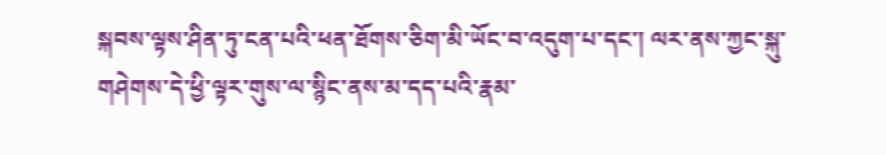སྐབས་ལྟས་ཤིན་ཏུ་ངན་པའི་ཕན་ཐོགས་ཅིག་མི་ཡོང་བ་འདུག་པ་དང་། ལར་ནས་ཀྱང་སྐུ་གཤེགས་དེ་ཕྱི་ལྟར་གུས་ལ་སྙིང་ནས་མ་དད་པའི་རྣམ་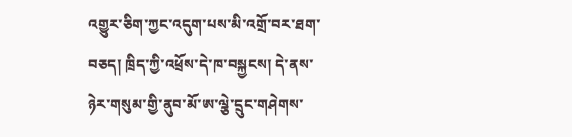འགྱུར་ཅིག་ཀྱང་འདུག་པས་མི་འགྲོ་བར་ཐག་བཅད། ཁྲིད་ཀྱི་འཕྲོས་དེ་ཁ་བསྐྱངས། དེ་ནས་ཉེར་གསུམ་གྱི་ནུབ་མོ་ཨ་ལྕེ་དྲུང་གཤེགས་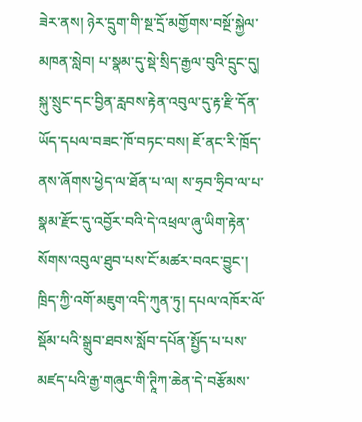ཟེར་ནས། ཉེར་དྲུག་གི་སྔ་དྲོ་མགྱོགས་བསྔོ་སྐྱེལ་མཁན་སླེབ། པ་སྣམ་དུ་སྡེ་སྲིད་རྒྱལ་བུའི་དྲུང་དུ། སྐུ་སྲུང་དང་བྱིན་རླབས་རྟེན་འབུལ་དུ་རྟ་རྫི་དོན་ཡོད་དཔལ་བཟང་ཁོ་བཏང་བས། ཇོ་ནང་རི་ཁྲོད་ནས་ཞོགས་ཕྱེད་ལ་ཐོན་པ་ལ། ས་ཧྲབ་ཧྲིབ་ལ་པ་སྣམ་རྫོང་དུ་འབྱོར་བའི་དེ་འཕྲལ་ཞུ་ཡིག་རྟེན་སོགས་འབུལ་ཐུབ་པས་ངོ་མཚར་བའང་བྱུང་། ཁྲིད་ཀྱི་འགོ་མཇུག་འདི་ཀུན་ཏུ། དཔལ་འཁོར་ལོ་སྡོམ་པའི་སྒྲུབ་ཐབས་སློབ་དཔོན་སྤྱོད་པ་པས་མཛད་པའི་རྒྱ་གཞུང་གི་ཊཱིཀ་ཆེན་དེ་བརྩོམས་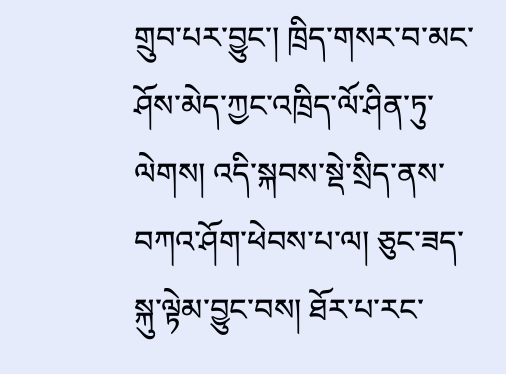གྲུབ་པར་བྱུང་། ཁྲིད་གསར་བ་མང་ཤོས་མེད་ཀྱང་འཁྲིད་ལོ་ཤིན་ཏུ་ལེགས། འདི་སྐབས་སྡེ་སྲིད་ནས་བཀའ་ཤོག་ཕེབས་པ་ལ། ཅུང་ཟད་སྐུ་ལྟེམ་བྱུང་བས། ཐོར་པ་རང་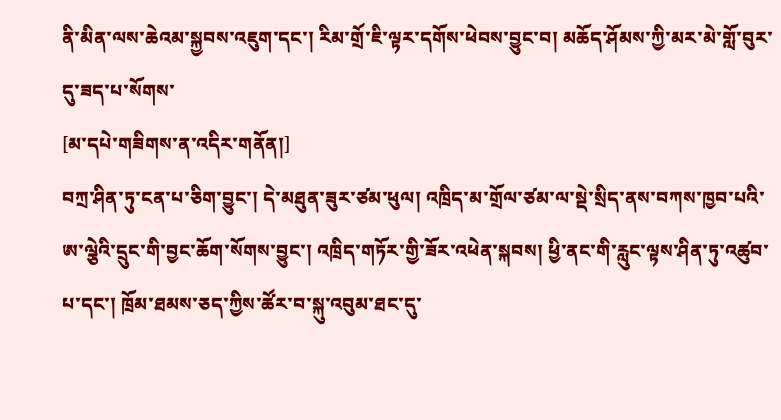ནི་མིན་ལས་ཆེའམ་སྐྱབས་འཇུག་དང་། རིམ་གྲོ་ཇི་ལྟར་དགོས་ཕེབས་བྱུང་བ། མཆོད་ཤོམས་ཀྱི་མར་མེ་གློ་བུར་དུ་ཟད་པ་སོགས་
[མ་དཔེ་གཟིགས་ན་འདིར་གནོན།]
བཀྲ་ཤིན་ཏུ་ངན་པ་ཅིག་བྱུང་། དེ་མཐུན་ཟུར་ཙམ་ཕུལ། འཁྲིད་མ་གྲོལ་ཙམ་ལ་སྡེ་སྲིད་ནས་བཀས་ཁྱབ་པའི་ཨ་ལྕེའི་དྲུང་གི་བྱང་ཆོག་སོགས་བྱུང་། འཁྲིད་གཏོར་གྱི་ཟོར་འཕེན་སྐབས། ཕྱི་ནང་གི་རླུང་ལྟས་ཤིན་ཏུ་འཚུབ་པ་དང་། ཁྲོམ་ཐམས་ཅད་ཀྱིས་ཚོར་བ་སྐུ་འབུམ་ཐང་དུ་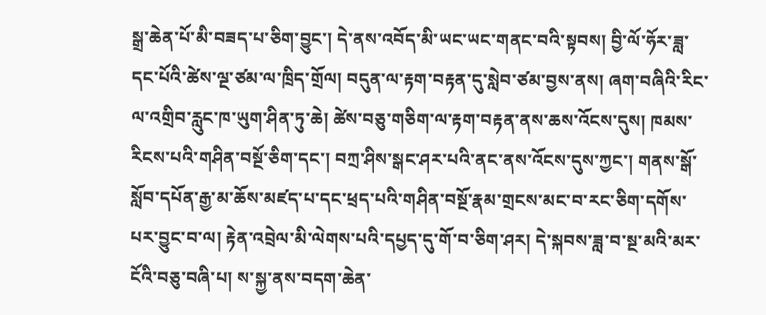སྒྲ་ཆེན་པོ་མི་བཟད་པ་ཅིག་བྱུང་། དེ་ནས་འབོད་མི་ཡང་ཡང་གནང་བའི་སྟབས། བྱི་ལོ་ཧོར་ཟླ་དང་པོའི་ཚེས་ལྔ་ཙམ་ལ་ཁྲིད་གྲོལ། བདུན་ལ་རྟག་བརྟན་དུ་སླེབ་ཙམ་བྱས་ནས། ཞག་བཞིའི་རིང་ལ་འགྲིབ་རླུང་ཁ་ཡུག་ཤིན་ཏུ་ཆེ། ཚེས་བཅུ་གཅིག་ལ་རྟག་བརྟན་ནས་ཆས་འོངས་དུས། ཁམས་རིངས་པའི་གཤིན་བསྔོ་ཅིག་དང་། བཀྲ་ཤིས་སྒང་ཤར་པའི་ནང་ནས་འོངས་དུས་ཀྱང་། གནས་སྒོ་སློབ་དཔོན་རྒྱ་མ་ཆོས་མཛད་པ་དང་ཕྲད་པའི་གཤིན་བསྔོ་རྣམ་གྲངས་མང་བ་རང་ཅིག་དགོས་པར་བྱུང་བ་ལ། རྟེན་འབྲེལ་མི་ལེགས་པའི་དཔྱད་དུ་གོ་བ་ཅིག་ཤར། དེ་སྐབས་ཟླ་བ་སྔ་མའི་མར་ངོའི་བཅུ་བཞི་པ། ས་སྐྱ་ནས་བདག་ཆེན་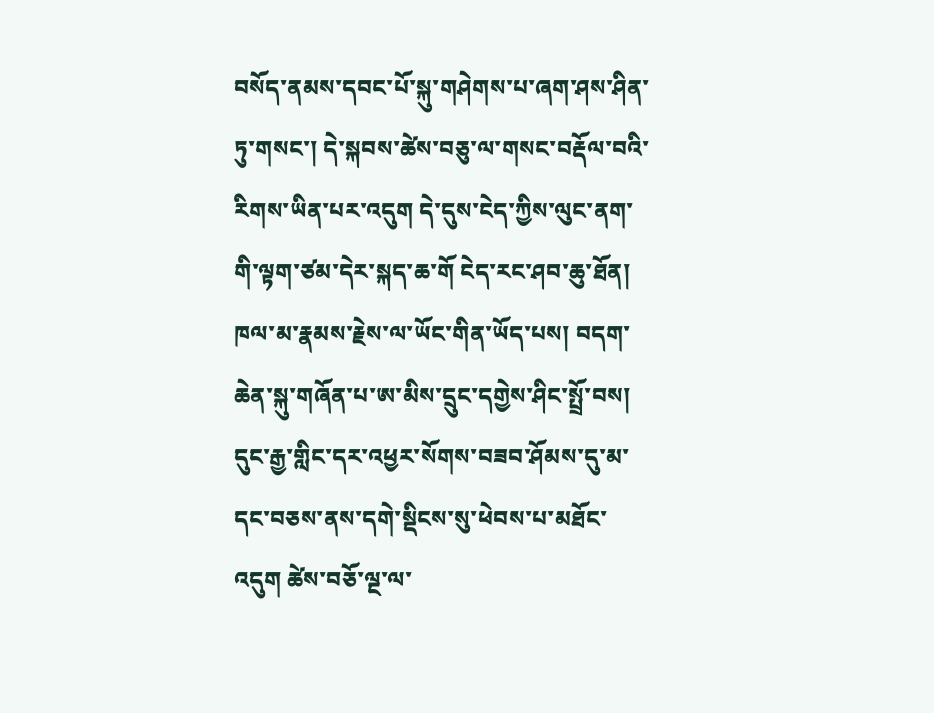བསོད་ནམས་དབང་པོ་སྐུ་གཤེགས་པ་ཞག་ཤས་ཤིན་ཏུ་གསང་། དེ་སྐབས་ཚེས་བཅུ་ལ་གསང་བརྡོལ་བའི་རིགས་ཡིན་པར་འདུག དེ་དུས་ངེད་ཀྱིས་ལུང་ནག་གི་ལྟག་ཙམ་དེར་སྐད་ཆ་གོ ངེད་རང་ཤབ་ཆུ་ཐོན། ཁལ་མ་རྣམས་རྗེས་ལ་ཡོང་གིན་ཡོད་པས། བདག་ཆེན་སྐུ་གཞོན་པ་ཨ་མིས་དྲུང་དགྱེས་ཤིང་སྤྲོ་བས། དུང་རྒྱ་གླིང་དར་འཕྱར་སོགས་བཟབ་ཤོམས་དུ་མ་དང་བཅས་ནས་དགེ་སྡིངས་སུ་ཕེབས་པ་མཐོང་འདུག ཚེས་བཅོ་ལྔ་ལ་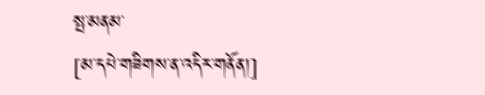སྤ་མནམ་
[མ་དཔེ་གཟིགས་ན་འདིར་གནོན།]